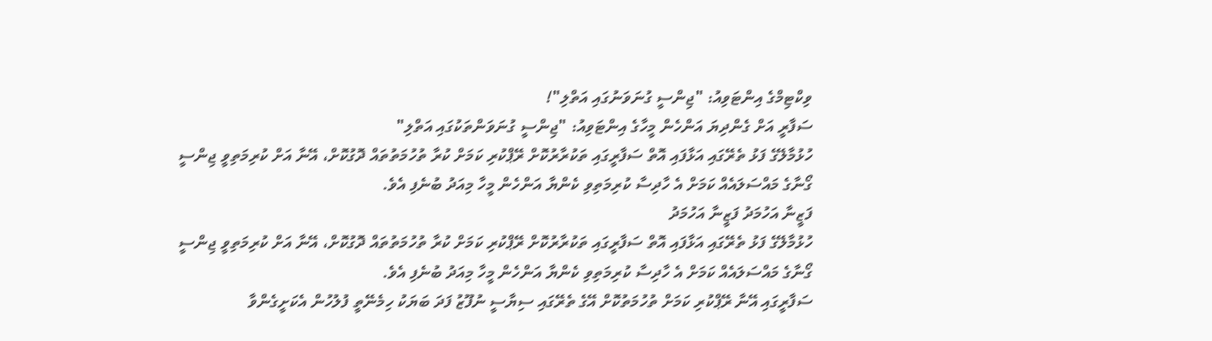ވިކްޓިމްގެ އިންޓަވިއު: "ޖިންސީ ގުނަވަނުގައި އަތްލި"!
ސަފާރީ އަށް ގެންދިޔަ އަންހެން މީހާގެ އިންޓަވިއު: "ޖިންސީ ގުނަވަންތަކުގައި އަތްލި"
ހުޅުމާލޭގެ ފަޅު ތެރޭގައި އަޅާފައި އޮތް ސަފާރީގައި ތަކުރާރުކޮށް ރޭޕްކުރި ކަމަށް ކުރާ ތުހުމަތުތައް ދޮގުކޮށް، އޭނާ އަށް ކުރިމަތިވީ ޖިންސީ ގޯނާގެ މައްސަލައެއް ކަމަށް އެ ހާދިސާ ކުރިމަތިވި ކެންޔާ އަންހެން މީހާ މިއަދު ބުނެފި އެވެ.
ފަޒީނާ އަހުމަދު ފަޒީނާ އަހުމަދު
ހުޅުމާލޭގެ ފަޅު ތެރޭގައި އަޅާފައި އޮތް ސަފާރީގައި ތަކުރާރުކޮށް ރޭޕްކުރި ކަމަށް ކުރާ ތުހުމަތުތައް ދޮގުކޮށް، އޭނާ އަށް ކުރިމަތިވީ ޖިންސީ ގޯނާގެ މައްސަލައެއް ކަމަށް އެ ހާދިސާ ކުރިމަތިވި ކެންޔާ އަންހެން މީހާ މިއަދު ބުނެފި އެވެ.
ސަފާރީގައި އޭނާ ރޭޕްކުރި ކަމަށް ތުހުމަތުކޮށް އޭގެ ތެރޭގައި ސިޔާސީ ނުފޫޒު ފަދަ ބަޔަކު ހިމެނޭތީ ފުލުހުން އެކަށީގެންވާ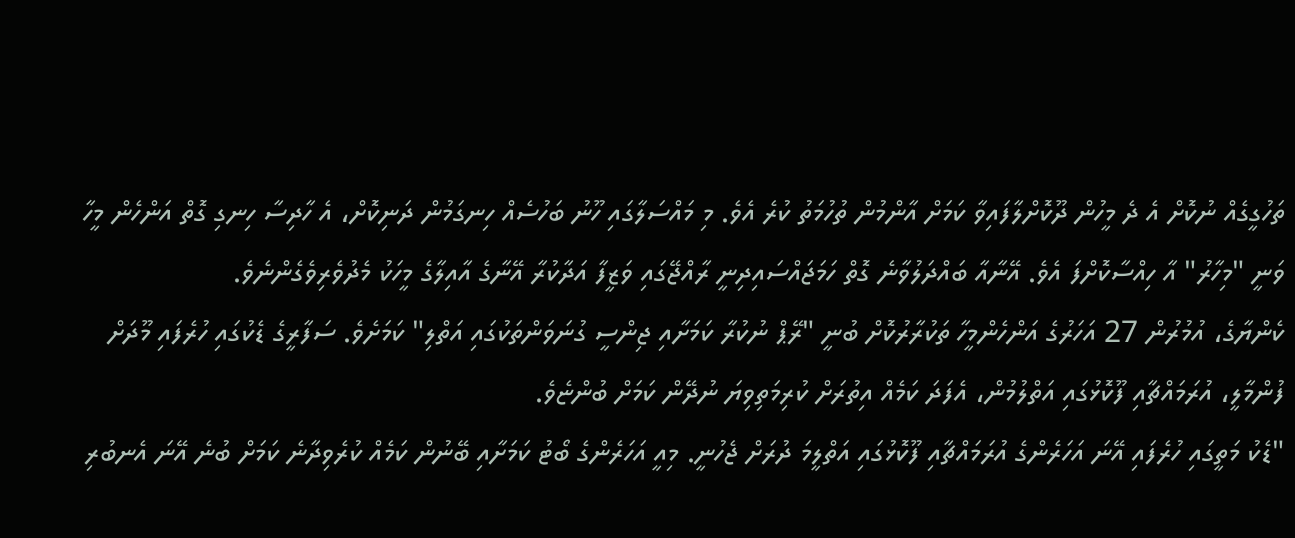ތަހުގީގެއް ނުކޮށް އެ ދެ މީހުން ދޫކޮށްލާފައިވާ ކަމަށް އާންމުން ތުހުމަތު ކުރެ އެވެ. މި މައްސަލާގައި ހޫނު ބަހުސެއް ހިނގަމުން ދަނިކޮށް، އެ ހާދިސާ ހިނގި ގޮތް އަންހެން މީހާ ވަނީ "މިހާރު" އާ ހިއްސާކޮށްފަ އެވެ. އޭނާއާ ބައްދަލުވާނެ ގޮތް ހަމަޖައްސައިދިނީ ރާއްޖޭގައި ވަޒީފާ އަދާކުރާ އޭނާގެ އާއިލާގެ މީހަކު މެދުވެރިވެގެންނެވެ.
ކެންޔާގެ، އުމުރުން 27 އަހަރުގެ އަންހެންމީހާ ތަކުރާރުކޮށް ބުނީ "ރޭޕް ނުކުރާ ކަމަށާއި ޖިންސީ ގުނަވަންތަކުގައި އަތްލި" ކަމަށެވެ. ސަފާރީގެ ޑެކުގައި ހުރެފައި މޫދަށް ފުންމާލީ، އުރަމައްޗާއި ފޫކޮޅުގައި އަތްލުމުން، އެފަދަ ކަމެއް އިތުރަށް ކުރިމަތިވިޔަ ނުދޭން ކަމަށް ބުންޏެވެ.
"ޑެކު މަތީގައި ހުރެފައި އޭނަ އަހަރެންގެ އުރަމައްޗާއި ފޫކޮޅުގައި އަތްލީމަ ދުރަށް ޖެހުނީ. މިއީ އަހަރެންގެ ބޯޓު ކަމަށާއި ބޭނުން ކަމެއް ކުރެވިދާނެ ކަމަށް ބުނެ އޭނަ އެނބުރި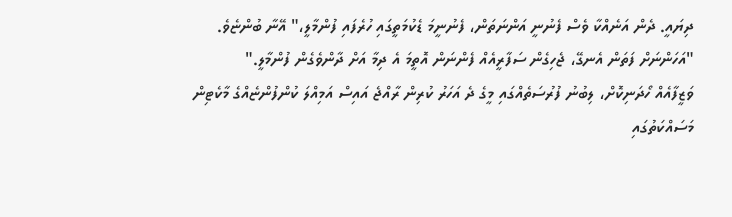ދިޔައީ. ދެން އަނެއްކާ ވެސް ފެނުނީ އަންނަތަން، ފެނުނީމަ ޑެކުމަތީގައި ހުރެފައި ފުންމާލީ،" އޭނާ ބުންޏެވެ.
"އަހަންނަށް ފަތަން އެނގޭ، ޖެހިގެން ސަފާރީއެއް ފެންނަން އޮތީމަ އެ ދިމާ އަށް ދާންވެގެން ފުންމާލީ."
ވަޒީފާއެއް ހޯދަނިކޮށް، ލިބުނު ފުރުސަތެއްގައި މީގެ ދެ އަހަރު ކުރިން ރާއްޖެ އައިސް އަމިއްލަ ކުންފުންޏެއްގެ މާކެޓިން މަސައްކަތުގައި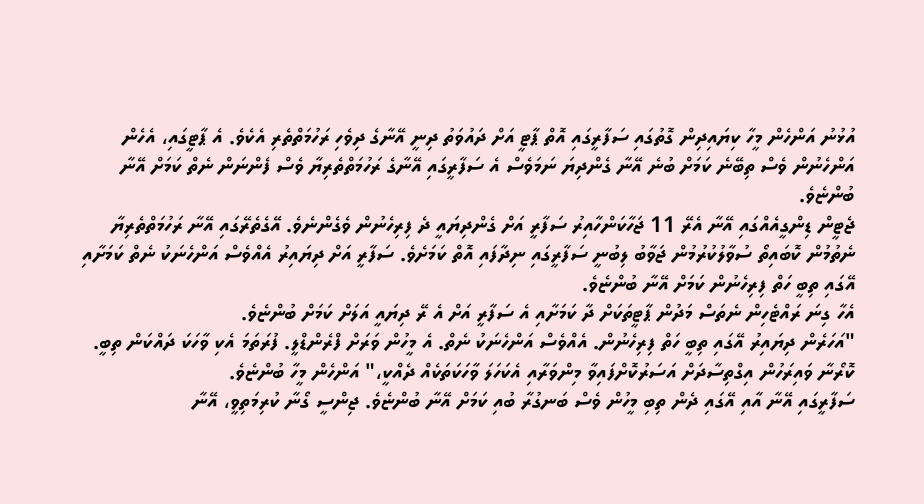އުޅުނު އަންހެން މީހާ ކިޔައިދިން ގޮތުގައި ސަފާރީގައި އޮތް ޕާޓީ އަށް ދައުވަތު ދިނީ އޭނާގެ ދިވެހި ރަހުމަތްތެރި އެކެވެ. އެ ޕާޓީގައި، އެހެން އަންހެނުން ވެސް ތިބޭނެ ކަމަށް ބުނެ އޭނާ ގެންދިޔަ ނަމަވެސް އެ ސަފާރީގައި އޭނާގެ ރަހުމަތްތެރިޔާ ވެސް ފެންނަން ނެތް ކަމަށް އޭނާ ބުންޏެވެ.
ޖެޓީން ޑިންގީއެއްގައި އޭނާ އެރޭ 11 ޖަހާކަންހާއިރު ސަފާރީ އަށް ގެންދިޔައީ ދެ ފިރިހެނުން ވެގެންނެވެ. އޭގެތެރޭގައި އޭނާ ރަހުމަތްތެރިޔާ ނެތުމުން ކޮބައިތޯ ސުވާލުކުރުމުން ޖަވާބު ލިބުނީ ސަފާރީގައި ނިދާފައި އޮތް ކަމަށެވެ. ސަފާރީ އަށް ދިޔައިރު އެއްވެސް އަންހެނަކު ނެތް ކަމަށާއި އޭގައި ތިބީ ހަތް ފިރިހެނުން ކަމަށް އޭނާ ބުންޏެވެ.
އެހާ ގިނަ ރައްޓެހިން ނެތަސް މަދުން ޕާޓީތަކަށް ދާ ކަމަށާއި އެ ސަފާރީ އަށް އެ ރޭ ދިޔައީ އަލަށް ކަމަށް ބުންޏެވެ.
"އަހަރެން ދިޔައިރު އޭގައި ތިބީ ހަތް ފިރިހެނުން. އެއްވެސް އަންހެނަކު ނެތް. އެ މީހުން ވަރަށް ފްރެންޑްލީ. ފުރަތަމަ އެކި ވާހަކަ ދައްކަން ތިބީ. ކޮރޯނާ ވައިރަހުން އިގްތިސާދަށް އަސަރުކޮށްފައިވާ މިންވަރާއި އެކަހަލަ ވާހަކަތަކެއް ދެއްކީ،" އަންހެން މީހާ ބުންޏެވެ.
ސަފާރީގައި އޭނާ އާއި އޭގައި ދެން ތިބި މީހުން ވެސް ބަނގުރާ ބުއި ކަމަށް އޭނާ ބުންޏެވެ. ޖިންސީ ގޯނާ ކުރިމަތިވީ، އޭނާ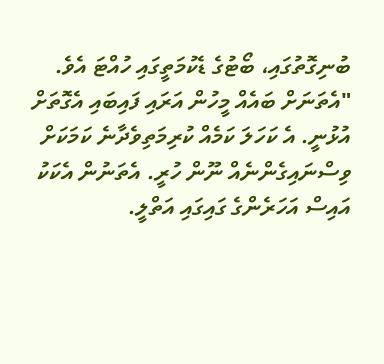ބުނިގޮތުގައި، ބޯޓުގެ ޑެކުމަތީގައި ހުއްޓަ އެވެ.
"އެތަނަށް ބައެއް މީހުން އަރައި ފައިބައި އެގޮތަށް އުޅުނީ. އެ ކަހަލަ ކަމެއް ކުރިމަތިވެދާނެ ކަމަކަށް ވިސްނައިގެންނެއް ނޫން ހުރީ. އެތަނުން އެކަކު އައިސް އަހަރެންގެ ގައިގައި އަތްލީ.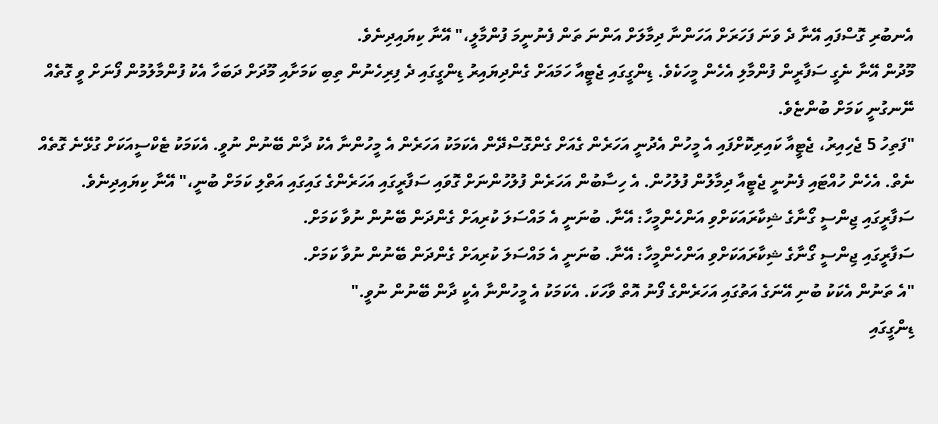އެނބުރި ގޮސްފައި އޭނާ ދެ ވަނަ ފަހަރަށް އަހަންނާ ދިމާލަށް އަންނަ ތަން ފެނުނީމަ ފުންމާލީ،" އޭނާ ކިޔައިދިނެވެ.
މޫދުން އޭނާ ނެގީ ސަފާރީން ފުންމާލި އެހެން މީހަކެވެ. ޑިންގީގައި ޖެޓީއާ ހަމައަށް ގެންދިޔައިރު ޑިންގީގައި ދެ ފިރިހެނުން ތިބި ކަމަށާއި މޫދަށް ދަބަހާ އެކު ފުންމާލުމުން ފޯނަށް ވީ ގޮތެއް ނޭނގުނީ ކަމަށް ބުންޏެވެ.
"ފަތިހު 5 ޖެހިއިރު، ޖެޓީއާ ކައިރިކޮށްފައި އެ މީހުން އެދުނީ އަހަރެން ގެއަށް ގެންގޮސްދޭން އެކަމަކު އަހަރެން އެ މީހުންނާ އެކު ދާން ބޭނުން ނުވީ. އެކަމަކު ޓެކްސީއަކަށް ގުޅޭނެ ގޮތެއް ނެތް. އެހެން ހުއްޓައި ފެނުނީ ޖެޓީއާ ދިމާލުން ފުލުހުން. އެ ހިސާބުން އަހަރެން ފުލުހުންނަށް ގޮވައި ސަފާރީގައި އަހަރެންގެ ގައިގައި އަތްލި ކަމަށް ބުނީ،" އޭނާ ކިޔައިދިނެވެ.
ސަފާރީގައި ޖިންސީ ގޯނާގެ ޝިކާރައަކަށްވި އަންހެންމީހާ: އޭނާ. ބުނަނީ އެ މައްސަލަ ކުރިއަށް ގެންދަން ބޭނުން ނުވާ ކަމަށް.
ސަފާރީގައި ޖިންސީ ގޯނާގެ ޝިކާރައަކަށްވި އަންހެންމީހާ: އޭނާ. ބުނަނީ އެ މައްސަލަ ކުރިއަށް ގެންދަން ބޭނުން ނުވާ ކަމަށް.
"އެ ތަނުން އެކަކު ބުނި އޭނަގެ އަތުގައި އަހަރެންގެ ފޯނު އޮތް ވާހަކަ. އެކަމަކު އެ މީހުންނާ އެކީ ދާން ބޭނުން ނުވީ."
ޑިންގީގައި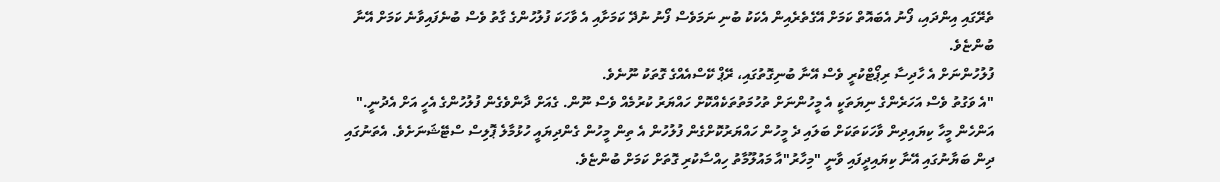ތެރޭގައި އިންދައި، ފޯނު އެބައޮތް ކަމަށް އޭގެތެރެއިން އެކަކު ބުނި ނަމަވެސް ފޯނު ނުދޭ ކަމަށާއި އެ ވާހަކަ ފުލުހުންގެ ގާތު ވެސް ބުނެފައިވާނެ ކަމަށް އޭނާ ބުންޏެވެ.
ފުލުހުންނަށް އެ ހާދިސާ ރިޕޯޓްކުރީ ވެސް އޭނާ ބުނިގޮތުގައި، ރޭޕް ކޭސްއެއްގެ ގޮތަކު ނޫނެވެ.
"އެ ވަގުތު ވެސް އަހަރެންގެ ނިޔަތަކީ އެ މީހުންނަށް ތުހުމަތުތަކެއްކޮށް ހައްޔަރު ކުރުމެއް ވެސް ނޫން. ގެއަށް ދާންވެގެން ފުލުހުންގެ އެހީ އަށް އެދުނީ."
އަންހެން މީހާ ކިޔައިދިން ވާހަކަތަކަށް ބަލައި ދެ މީހުން ހައްޔަރުކޮށްގެން ފުލުހުން އެ ތިން މީހުން ގެންދިޔައީ ހުޅުމާލެ ޕޮލިސް ސްޓޭޝަނަށެވެ. އެތަނުގައި ދިން ބަޔާނުގައި އޭނާ ކިޔައިދީފައި ވާނީ "މިހާރު"އާ މައުލޫމާތު ހިއްސާކުރި ގޮތަށް ކަމަށް ބުންޏެވެ.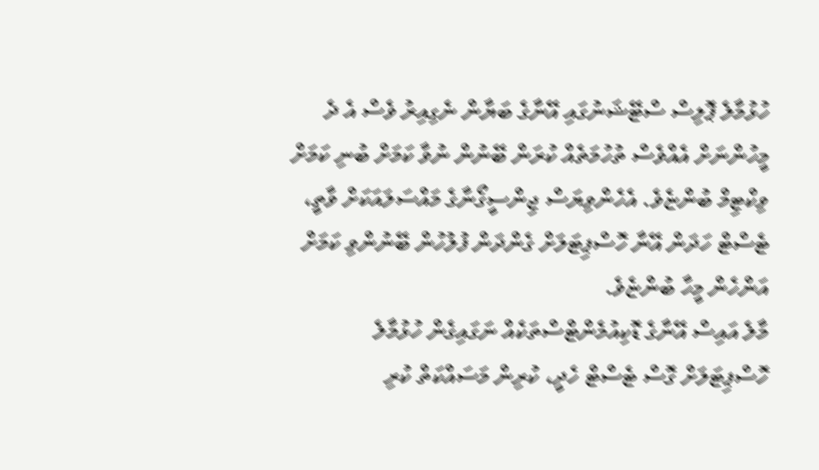ހުޅުމާލެ ޕޮލިސް ސްޓޭޝަނުގައި އޭނާގެ ބަޔާން ނެގިއިރު ވެސް އެ ދެ މީހުންނަށް އެއްވެސް ތުހުމަތެއް ކުރަން ބޭނުން ނުވާ ކަމަށް ބުނި ކަމަށް ވިކްޓިމް ބުންޏެވެ. އެހެންވިޔަސް ޖިންސީގޯނާގެ މައްސަލައަކަށް ވާތީ، ޓެސްޓް ހަދަން އޭނާ ހޮސްޕިޓަލަށް ގެންދަން ފުލުހުން ބޭނުންވި ކަމަށް އަންހެން މީހާ ބުންޏެވެ.
މާލެ އައިސް އޭނާގެ ޑޮކިއުމެންޓްސްތަކެއް ނަގައިގެން ހުޅުމާލެ ހޮސްޕިޓަލަށް ގޮސް ޓެސްޓް ހެދީ، ކުރިން މަސައްކަތް ކުރި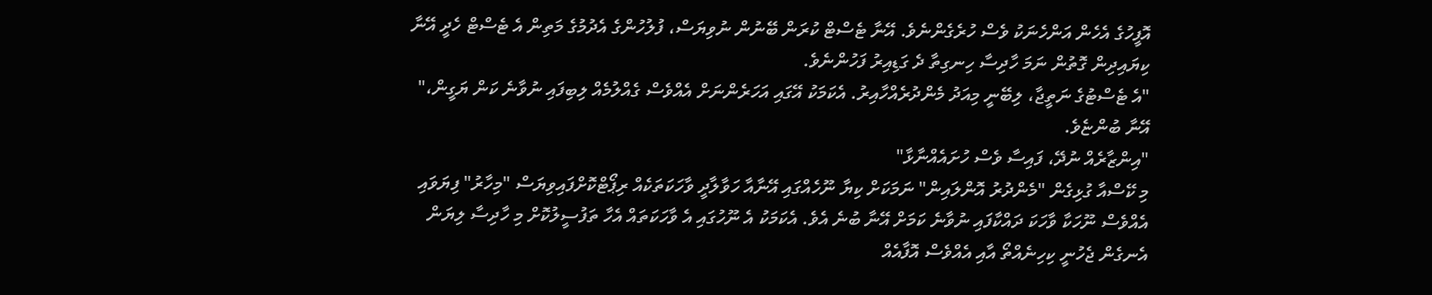އޮފީހުގެ އެހެން އަންހެނަކު ވެސް ހުރެގެންނެވެ. އޭނާ ޓެސްޓް ކުރަން ބޭނުން ނުވިޔަސް، ފުލުހުންގެ އެދުމުގެ މަތިން އެ ޓެސްޓް ހެދީ އޭނާ ކިޔައިދިން ގޮތުން ނަމަ ހާދިސާ ހިނގިތާ ދެ ގަޑިއިރު ފަހުންނެވެ.
"އެ ޓެސްޓުގެ ނަތީޖާ، ލިބޭނީ މިއަދު މެންދުރެއްހާއިރު. އެކަމަކު އޭގައި އަހަރެންނަށް އެއްވެސް ގެއްލުމެއް ލިބިފައި ނުވާނެ ކަން ޔަގީން،" އޭނާ ބުންޏެވެ.
"އިންޒާރެއް ނުދޭ، ފައިސާ ވެސް ހުށައެއްނާޅާ"
މި ކޭސްއާ ގުޅިގެން "މެންދުރު އޮންލައިން" ނަމަކަށް ކިޔާ ނޫހެއްގައި އޭނާއާ ހަވާލާދީ ވާހަކަތަކެއް ރިޕޯޓްކޮށްފައިވިޔަސް "މިހާރު" ފިޔަވައި އެއްވެސް ނޫހަކާ ވާހަކަ ދައްކާފައި ނުވާނެ ކަމަށް އޭނާ ބުނެ އެވެ. އެކަމަކު އެ ނޫހުގައި އެ ވާހަކަތައް އެހާ ތަފުސީލުކޮށް މި ހާދިސާ ލިޔަން އެނގެން ޖެހުނީ ކިހިނެއްތޯ އާއި އެއްވެސް އޮފާއެއް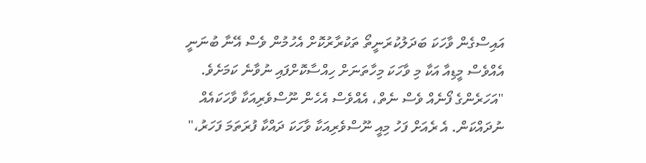އައިސްގެން ވާހަކަ ބަދަލުކުރަނީތޯ ތަކުރާރުކޮށް އެހުމުން ވެސް އޭނާ ބުނަނީ އެއްވެސް މީޑިއާ އަކާ މި ވާހަކަ މިހާތަނަށް ހިއްސާކޮށްފައި ނުވާނެ ކަމަށެވެ.
"އަހަރެންގެ ފޯނެއް ވެސް ނެތް، އެއްވެސް އެހެން ނޫސްވެރިއަކާ ވާހަކައެއް ނުދައްކަން. އެ ރެއަށް ފަހު މިއީ ނޫސްވެރިއަކާ ވާހަކަ ދައްކާ ފުރަތަމަ ފަހަރު،"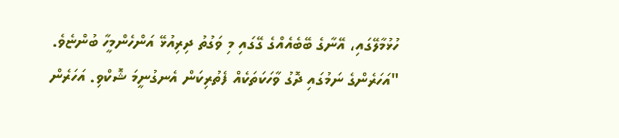ހުޅުމާލޭގައި، އޭނާގެ ބޭބެއެއްގެ ގޭގައި މި ވަގުތު ދިރިއުޅޭ އަންހެންމީހާ ބުންޏެވެ.
"އަހަރެންގެ ނަމުގައި ދޮގު ވާހަކަތަކެއް ފެތުރިކަން އެނގުނީމަ ޝޮކްވި. އަހަރެން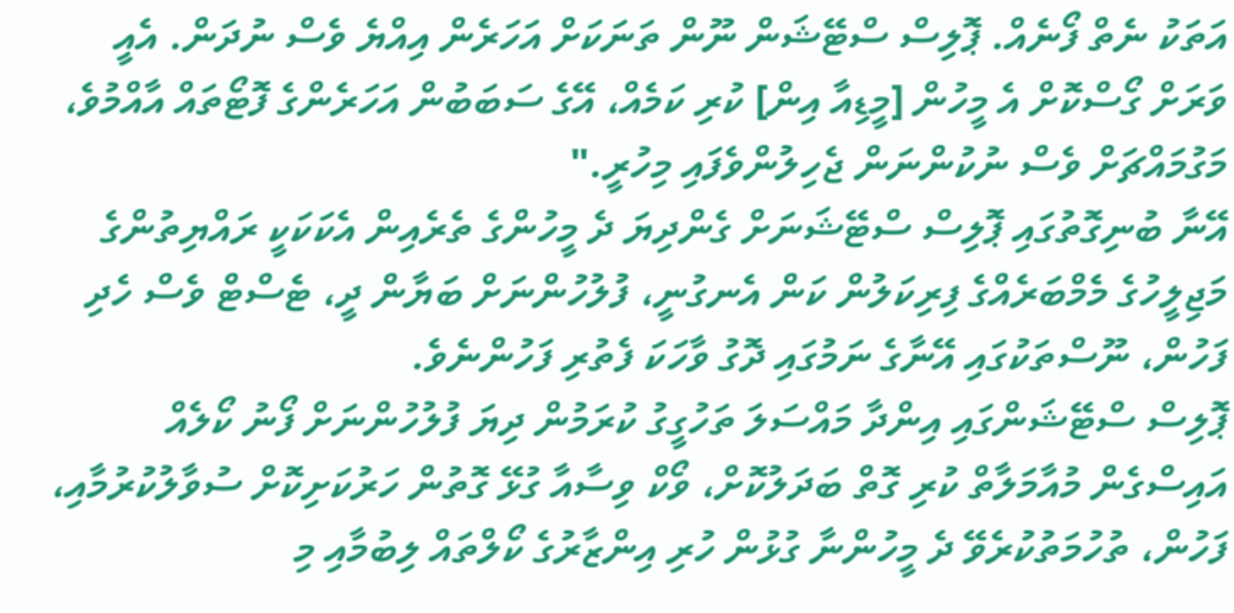އަތަކު ނެތް ފޯނެއް. ޕޮލިސް ސްޓޭޝަން ނޫން ތަނަކަށް އަހަރެން އިއްޔެ ވެސް ނުދަން. އެއީ ވަރަށް ގޯސްކޮށް އެ މީހުން [މީޑިއާ އިން] ކުރި ކަމެއް، އޭގެ ސަބަބުން އަހަރެންގެ ފޮޓޯތައް އާއްމުވެ، މަގުމައްޗަށް ވެސް ނުކުންނަން ޖެހިލުންވެފައި މިހުރީ."
އޭނާ ބުނިގޮތުގައި ޕޮލިސް ސްޓޭޝަނަށް ގެންދިޔަ ދެ މީހުންގެ ތެރެއިން އެކަކަކީ ރައްޔިތުންގެ މަޖިލީހުގެ މެމްބަރެއްގެ ފިރިކަލުން ކަން އެނގުނީ، ފުލުހުންނަށް ބަޔާން ދީ، ޓެސްޓް ވެސް ހެދި ފަހުން، ނޫސްތަކުގައި އޭނާގެ ނަމުގައި ދޮގު ވާހަކަ ފެތުރި ފަހުންނެވެ.
ޕޮލިސް ސްޓޭޝަންގައި އިންދާ މައްސަލަ ތަހުގީގު ކުރަމުން ދިޔަ ފުލުހުންނަށް ފޯނު ކޯލެއް އައިސްގެން މުއާމަލާތް ކުރި ގޮތް ބަދަލުކޮށް، ވޯކް ވިސާއާ ގުޅޭ ގޮތުން ހަރުކަށިކޮށް ސުވާލުކުރުމާއި، ފަހުން، ތުހުމަތުކުރެވޭ ދެ މީހުންނާ ގުޅުން ހުރި އިންޒާރުގެ ކޯލްތައް ލިބުމާއި މި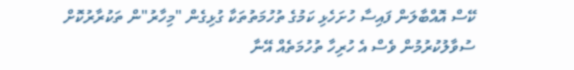ކޭސް އޮއްބާލަން ފައިސާ ހުށަހެޅި ކަމުގެ ތުހުމަތުތަކާ ގުޅިގެން "މިހާރު"ން ތަކުރާރުކޮށް ސުވާލުކުރުމުން ވެސް އެ ހުރިހާ ތުހުމަތެއް އޭނާ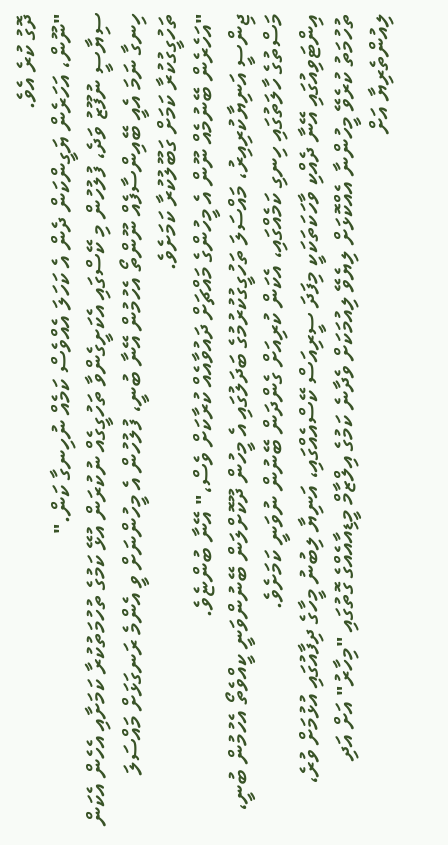ދޮގު ކުރެ އެވެ.
"ނޫން، އަހަރެން ޔަގީންކަން ދެން އެ ކަހަލަ އެއްވެސް ކަމެއް ނުހިނގާ ކަން."
ސިޔާސީ ނުފޫޒު ވަދެ، ފުލުހުން މި ކޭސްގައި އެކަށީގެންވާ ތަހުގީގެއް ނުކުރަން އުޅޭ ކަމުގެ ތުހުމަތުކުރާ ކަމަށާއި އެހެން އެކަން ހިނގާ ނަމަ އެއީ ބޭއިންސާފެއް ނޫންތޯ އެހުމުން އޭނާ ބުނީ، ފުލުހުން އެ މީހުންނަށް ވީ އެންމެ ރަނގަޅަށް މައްސަލަ ތަހުގީގުކުރާ ކަމަށް ގަބޫލުކުރާ ކަމަށެވެ.
"އަހެރެން ބޭނުމެއް ނޫން އެ މީހުންގެ މައްޗަށް ދައުވާއެއް ކުރާކަށް ވެސް،" އޭނާ ބުންޏެވެ.
ޖިންސީ އަނިޔާކުރިއިރު، މައްސަލަ ތަހުގީގުކުރުމުގެ ބަދަލުގައި އެ މީހުން ދޫކޮށްލަން ބޭނުންވަނީ ކީއްވެތޯ އެހުމުން ބުނީ، މަސްތުގެ ހާލަތުގައި ހިނގި ކަމެއްގައި، އެކަން ކުރިއަށް ގެންދަން ބޭނުން ނުވަނީ ކަމަށެވެ.
އިންޓަވިއުގައި އޭނާ ދެއްކި ވާހަކަތަކަކީ މިފަދަ ސީރިއަސް ކޭސްއެއްގައި، އަނިޔާ ލިބުނު މީހާގެ ދިފާއުގައި އުޅުމަށް ވުރެ، ތުހުމަތު ކުރެވޭ މީހުންނާ އެއްކޮޅަށް ލިޔެވޭ ލިއުމަކަށް ވެދާނެ ކަމުގެ އިލްޒާމް މީޑިއާއެއްގެ ގޮތުގައި "މިހާރު" އަށް އަދި ލިއުންތެރިޔާ އަށް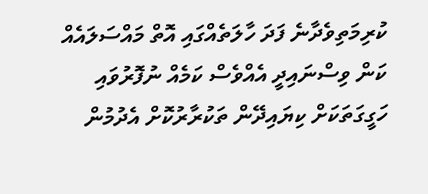ކުރިމަތިވެދާނެ ފަދަ ހާލަތެއްގައި އޮތް މައްސަލައެއް ކަން ވިސްނައިދީ އެއްވެސް ކަމެއް ނުފޮރުވައި ހަގީގަތަކަށް ކިޔައިދޭން ތަކުރާރުކޮށް އެދުމުން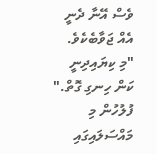ވެސް އޭނާ ދެނީ އެއް ޖަވާބެކެވެ.
"މި ކިޔައިދިނީ ކަން ހިނގި ގޮތް."
ފުލުހުން މި މައްސަލައިގައި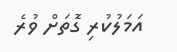އަމަލުކުރި ގޮތަށް ވުރެ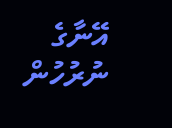އޭނާގެ ނުރުހުން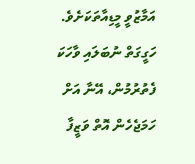އަމާޒުވީ މީޑިއާތަކަށެވެ. ހަގީގަތް ނުބަލައި ވާހަކަ ފެތުރުމުން، އޭނާ އަށް ހަމަޖެހެން އޮތް ވަޒީފާ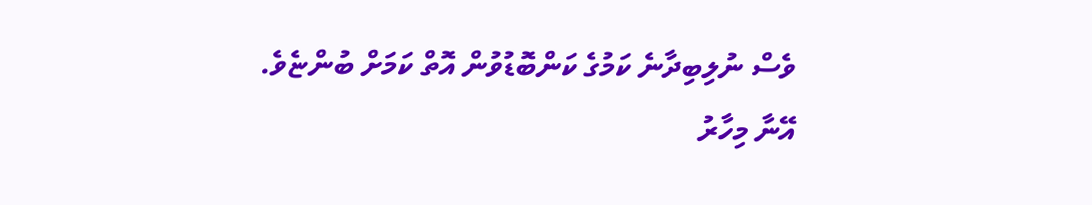ވެސް ނުލިބިދާނެ ކަމުގެ ކަންބޮޑުވުން އޮތް ކަމަށް ބުންޏެވެ.
އޭނާ މިހާރު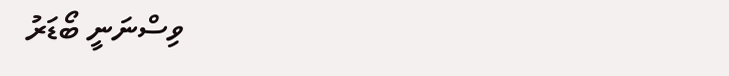ވިސްނަނީ ބޯޑަރު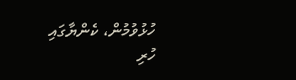ހުޅުވުމުން، ކެންޔާގައި ހުރި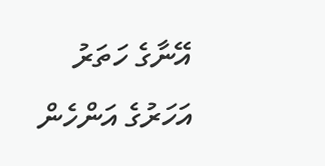އޭނާގެ ހަތަރު އަހަރުގެ އަންހެން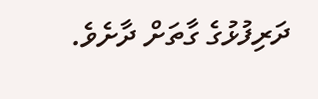ދަރިފުޅުގެ ގާތަށް ދާށެވެ.